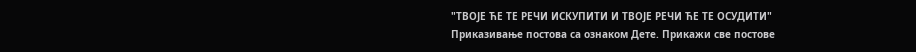"ТВОЈЕ ЋЕ ТЕ РЕЧИ ИСКУПИТИ И ТВОЈЕ РЕЧИ ЋЕ ТЕ ОСУДИТИ"
Приказивање постова са ознаком Дете. Прикажи све постове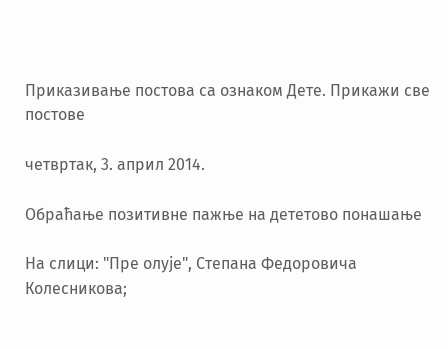Приказивање постова са ознаком Дете. Прикажи све постове

четвртак, 3. април 2014.

Обраћање позитивне пажње на дететово понашање

На слици: "Пре олује", Степана Федоровича Колесникова;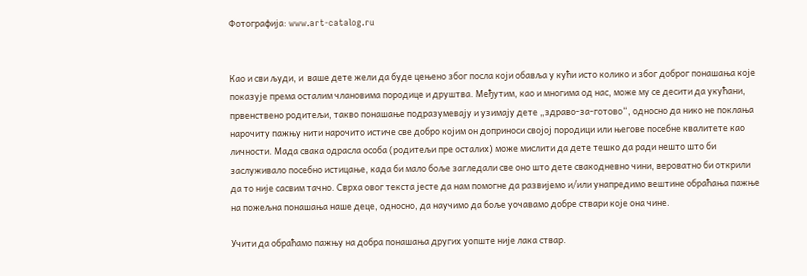Фотографија: www.art-catalog.ru


Као и сви људи, и  ваше дете жели да буде цењено због посла који обавља у кући исто колико и због доброг понашања које показује према осталим члановима породице и друштва. Међутим, као и многима од нас, може му се десити да укућани, првенствено родитељи, такво понашање подразумевају и узимају дете „здраво-за-готово“, односно да нико не поклања нарочиту пажњу нити нарочито истиче све добро којим он доприноси својој породици или његове посебне квалитете као личности. Мада свака одрасла особа (родитељи пре осталих) може мислити да дете тешко да ради нешто што би заслуживало посебно истицање, када би мало боље загледали све оно што дете свакодневно чини, вероватно би открили да то није сасвим тачно. Сврха овог текста јесте да нам помогне да развијемо и/или унапредимо вештине обраћања пажње на пожељна понашања наше деце, односно, да научимо да боље уочавамо добре ствари које она чине.

Учити да обраћамо пажњу на добра понашања других уопште није лака ствар.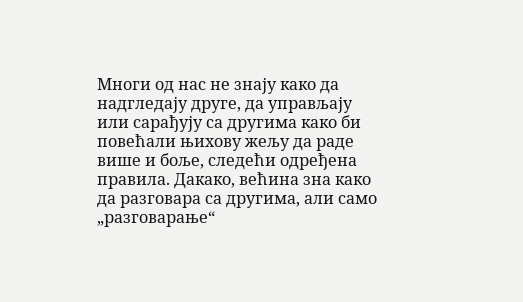Многи од нас не знају како да надгледају друге, да управљају или сарађују са другима како би повећали њихову жељу да раде више и боље, следећи одређена правила. Дакако, већина зна како да разговара са другима, али само „разговарање“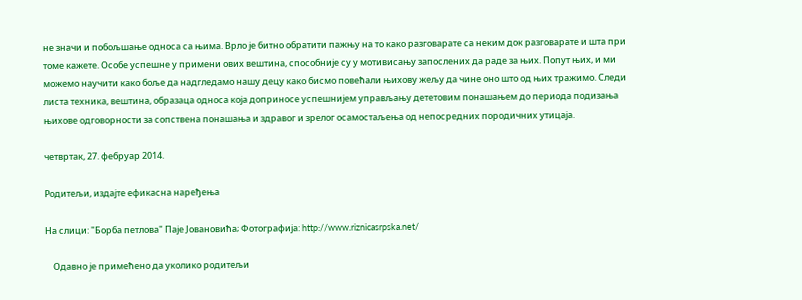не значи и побољшање односа са њима. Врло је битно обратити пажњу на то како разговарате са неким док разговарате и шта при томе кажете. Особе успешне у примени ових вештина, способније су у мотивисању запослених да раде за њих. Попут њих, и ми можемо научити како боље да надгледамо нашу децу како бисмо повећали њихову жељу да чине оно што од њих тражимо. Следи листа техника, вештина, образаца односа која доприносе успешнијем управљању дететовим понашањем до периода подизања њихове одговорности за сопствена понашања и здравог и зрелог осамостаљења од непосредних породичних утицаја.

четвртак, 27. фебруар 2014.

Родитељи, издајте ефикасна наређења

На слици: "Борба петлова" Паје Јовановића; Фотографија: http://www.riznicasrpska.net/

    Одавно је примећено да уколико родитељи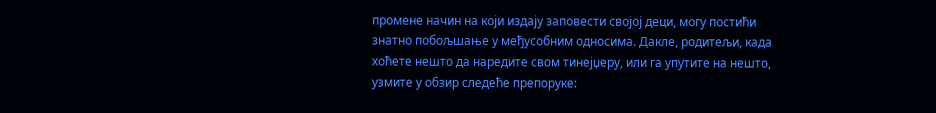промене начин на који издају заповести својој деци, могу постићи знатно побољшање у међусобним односима. Дакле, родитељи, када хоћете нешто да наредите свом тинејџеру, или га упутите на нешто, узмите у обзир следеће препоруке: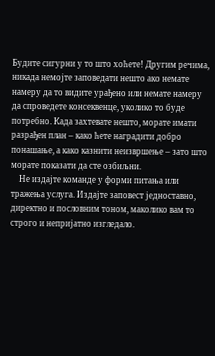Будите сигурни у то што хоћете! Другим речима, никада немојте заповедати нешто ако немате намеру да то видите урађено или немате намеру да спроведете консеквенце, уколико то буде потребно. Када захтевате нешто, морате имати разрађен план – како ћете наградити добро понашање, а како казнити неизвршење – зато што морате показати да сте озбиљни.
    Не издајте команде у форми питања или тражења услуга. Издајте заповест једноставно, директно и пословним тоном, маколико вам то строго и непријатно изгледало.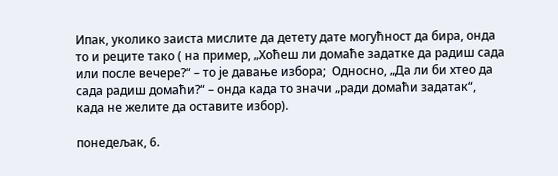Ипак, уколико заиста мислите да детету дате могућност да бира, онда то и реците тако ( на пример, „Хоћеш ли домаће задатке да радиш сада или после вечере?“ – то је давање избора;  Односно, „Да ли би хтео да сада радиш домаћи?“ – онда када то значи „ради домаћи задатак“, када не желите да оставите избор).

понедељак, 6.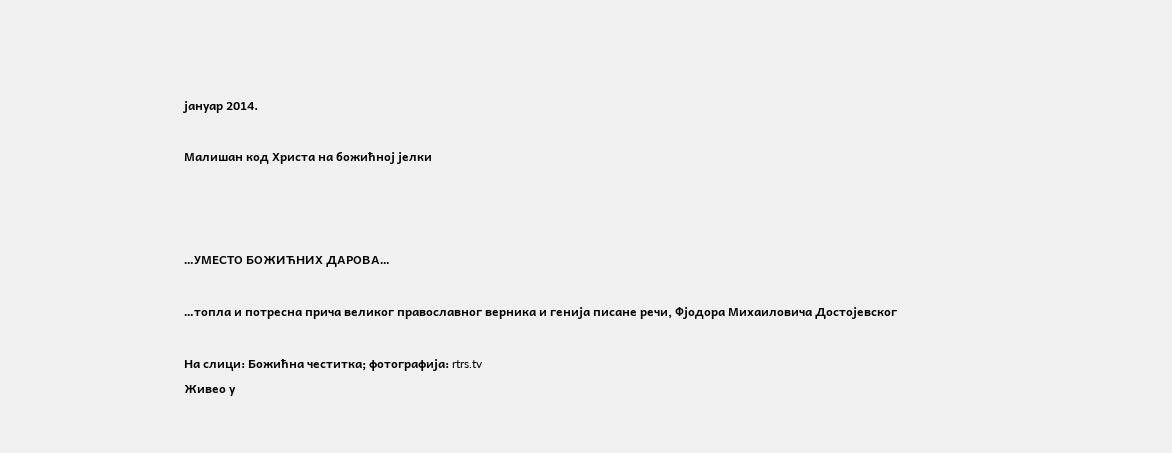јануар 2014.

Малишан код Христа на божићној јелки



…УМЕСТО БОЖИЋНИХ ДАРОВА…

…топла и потресна прича великог православног верника и генија писане речи, Фјодора Михаиловича Достојевског

На слици: Божићна честитка; фотографија: rtrs.tv
Живео у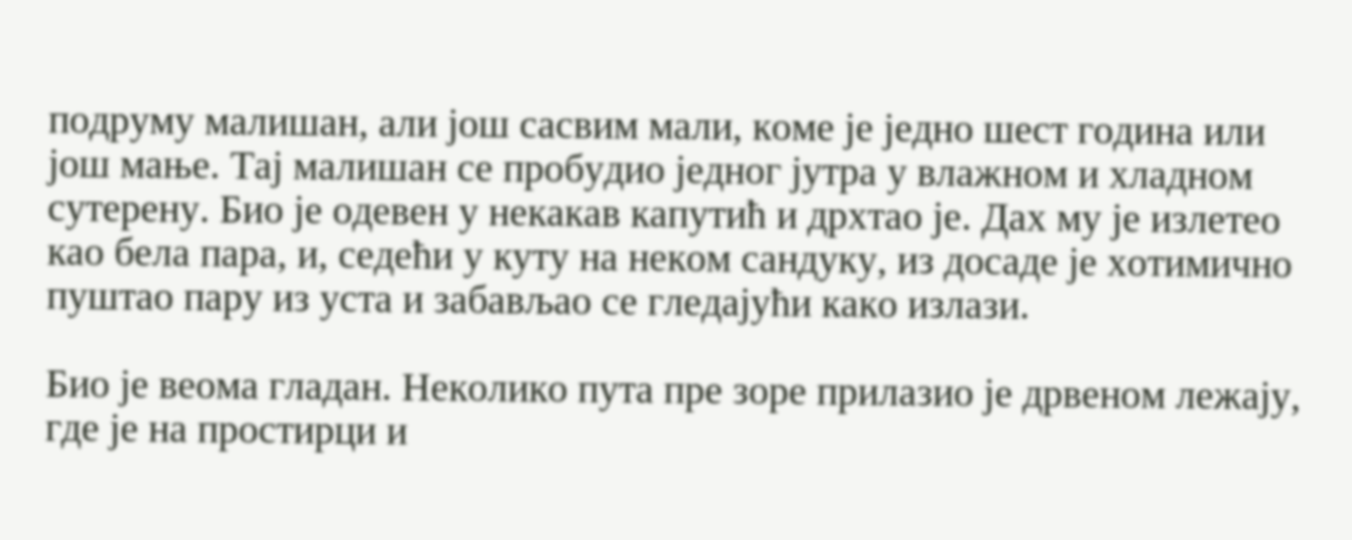подруму малишан, али још сасвим мали, коме је једно шест година или још мање. Тај малишан се пробудио једног јутра у влажном и хладном сутерену. Био је одевен у некакав капутић и дрхтао је. Дах му је излетео као бела пара, и, седећи у куту на неком сандуку, из досаде је хотимично пуштао пару из уста и забављао се гледајући како излази.

Био је веома гладан. Неколико пута пре зоре прилазио је дрвеном лежају, где је на простирци и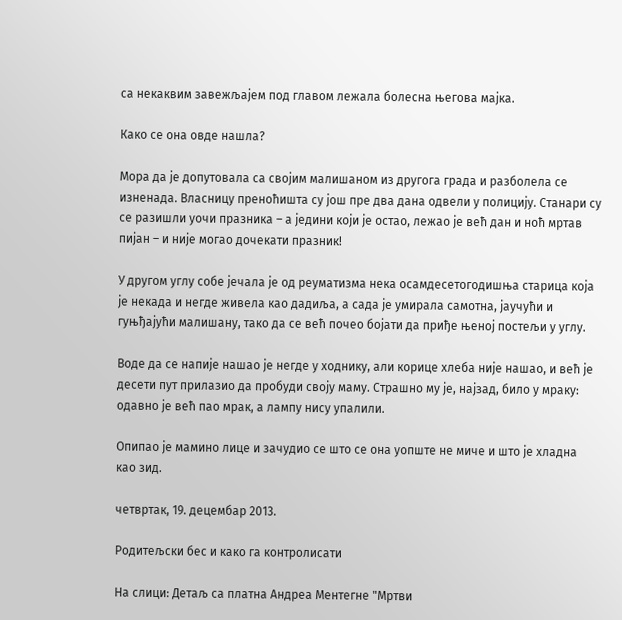са некаквим завежљајем под главом лежала болесна његова мајка.

Како се она овде нашла?

Мора да је допутовала са својим малишаном из другога града и разболела се изненада. Власницу преноћишта су још пре два дана одвели у полицију. Станари су се разишли уочи празника – а једини који је остао, лежао је већ дан и ноћ мртав пијан – и није могао дочекати празник!

У другом углу собе јечала је од реуматизма нека осамдесетогодишња старица која је некада и негде живела као дадиља, а сада је умирала самотна, јаучући и гуњђајући малишану, тако да се већ почео бојати да приђе њеној постељи у углу.

Воде да се напије нашао је негде у ходнику, али корице хлеба није нашао, и већ је десети пут прилазио да пробуди своју маму. Страшно му је, најзад, било у мраку: одавно је већ пао мрак, а лампу нису упалили.

Опипао је мамино лице и зачудио се што се она уопште не миче и што је хладна као зид.

четвртак, 19. децембар 2013.

Родитељски бес и како га контролисати

На слици: Детаљ са платна Андреа Ментегне "Мртви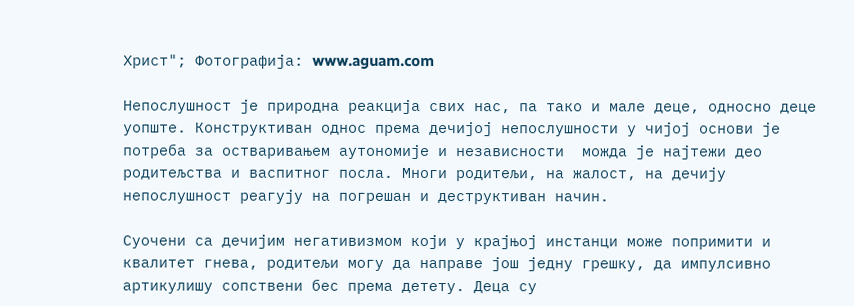Христ"; Фотографија: www.aguam.com

Непослушност је природна реакција свих нас, па тако и мале деце, односно деце уопште. Конструктиван однос према дечијој непослушности у чијој основи је потреба за остваривањем аутономије и независности  можда је најтежи део родитељства и васпитног посла. Многи родитељи, на жалост, на дечију непослушност реагују на погрешан и деструктиван начин.

Суочени са дечијим негативизмом који у крајњој инстанци може попримити и квалитет гнева, родитељи могу да направе још једну грешку, да импулсивно артикулишу сопствени бес према детету. Деца су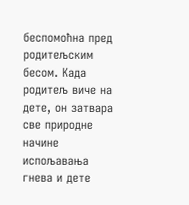беспомоћна пред родитељским бесом. Када родитељ виче на дете, он затвара све природне начине испољавања гнева и дете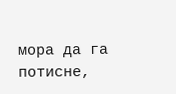мора да га потисне,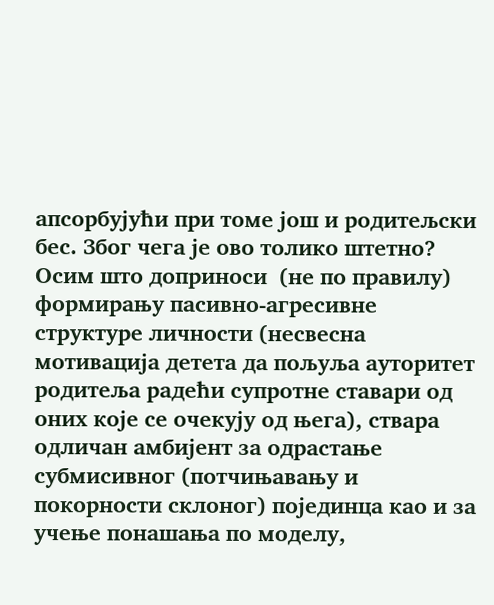апсорбујући при томе још и родитељски бес. Због чега је ово толико штетно? Осим што доприноси  (не по правилу) формирању пасивно-агресивне структуре личности (несвесна мотивација детета да пољуља ауторитет родитеља радећи супротне ставари од оних које се очекују од њега), ствара одличан амбијент за одрастање субмисивног (потчињавању и покорности склоног) појединца као и за учење понашања по моделу,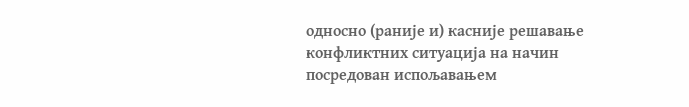односно (раније и) касније решавање конфликтних ситуација на начин посредован испољавањем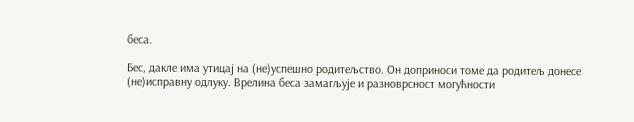беса.

Бес, дакле има утицај на (не)успешно родитељство. Он доприноси томе да родитељ донесе (не)исправну одлуку. Врелина беса замагљује и разноврсност могућности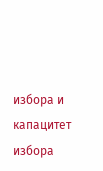избора и капацитет избора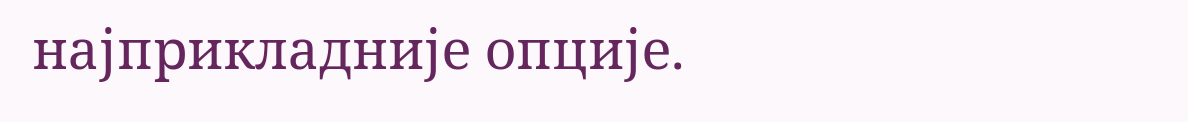најприкладније опције.